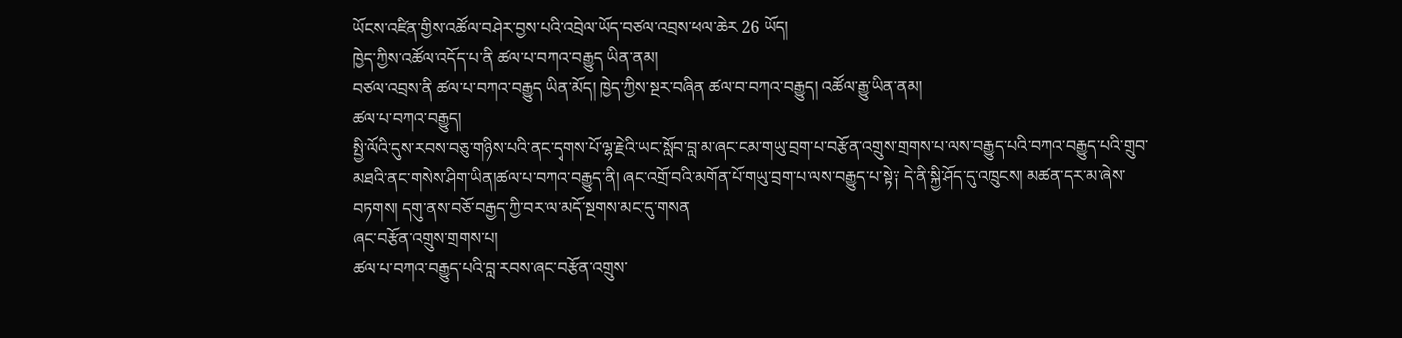ཡོངས་འཛིན་གྱིས་འཚོལ་བཤེར་བྱས་པའི་འབྲེལ་ཡོད་བཙལ་འབྲས་ཕལ་ཆེར 26 ཡོད།
ཁྱེད་ཀྱིས་འཚོལ་འདོད་པ་ནི ཚལ་པ་བཀའ་བརྒྱུད ཡིན་ནམ།
བཙལ་འབྲས་ནི ཚལ་པ་བཀའ་བརྒྱུད ཡིན་མོད། ཁྱེད་ཀྱིས་སྔར་བཞིན ཚལ་བ་བཀའ་བརྒྱུད། འཚོལ་རྒྱུ་ཡིན་ནམ།
ཚལ་པ་བཀའ་བརྒྱུད།
སྤྱི་ལོའི་དུས་རབས་བཅུ་གཉིས་པའི་ནང་དྭགས་པོ་ལྷ་རྗེའི་ཡང་སློབ་བླ་མ་ཞང་ངམ་གཡུ་བྲག་པ་བརྩོན་འགྲུས་གྲགས་པ་ལས་བརྒྱུད་པའི་བཀའ་བརྒྱུད་པའི་གྲུབ་མཐའི་ནང་གསེས་ཤིག་ཡིན།ཚལ་པ་བཀའ་བརྒྱུད་ནི། ཞང་འགྲོ་བའི་མགོན་པོ་གཡུ་བྲག་པ་ལས་བརྒྱུད་པ་སྟེ༑ དེ་ནི་སྐྱི་ཤོད་དུ་འཁྲུངས། མཚན་དར་མ་ཞེས་བཏགས། དགུ་ནས་བཅོ་བརྒྱད་ཀྱི་བར་ལ་མདོ་སྔགས་མང་དུ་གསན
ཞང་བརྩོན་འགྲུས་གྲགས་པ།
ཚལ་པ་བཀའ་བརྒྱུད་པའི་བླ་རབས་ཞང་བརྩོན་འགྲུས་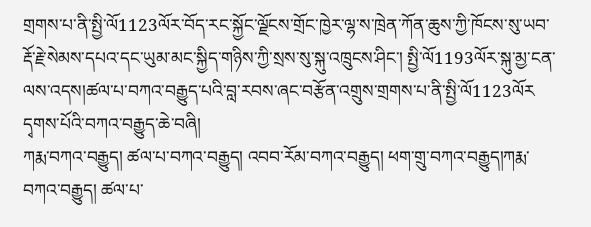གྲགས་པ་ནི་སྤྱི་ལོ1123ལོར་བོད་རང་སྐྱོང་ལྗོངས་གྲོང་ཁྱེར་ལྷ་ས་ཁྲེན་ཀོན་ཆུས་ཀྱི་ཁོངས་སུ་ཡབ་རྡོ་རྗེ་སེམས་དཔའ་དང་ཡུམ་མང་སྐྱིད་གཉིས་ཀྱི་སྲས་སུ་སྐུ་འཁྲུངས་ཤིང་། སྤྱི་ལོ1193ལོར་སྐུ་མྱ་ངན་ལས་འདས།ཚལ་པ་བཀའ་བརྒྱུད་པའི་བླ་རབས་ཞང་བརྩོན་འགྲུས་གྲགས་པ་ནི་སྤྱི་ལོ1123ལོར
དྭགས་པོའི་བཀའ་བརྒྱུད་ཆེ་བཞི།
ཀརྨ་བཀའ་བརྒྱུད། ཚལ་པ་བཀའ་བརྒྱུད། འབབ་རོམ་བཀའ་བརྒྱུད། ཕག་གྲུ་བཀའ་བརྒྱུད།ཀརྨ་བཀའ་བརྒྱུད། ཚལ་པ་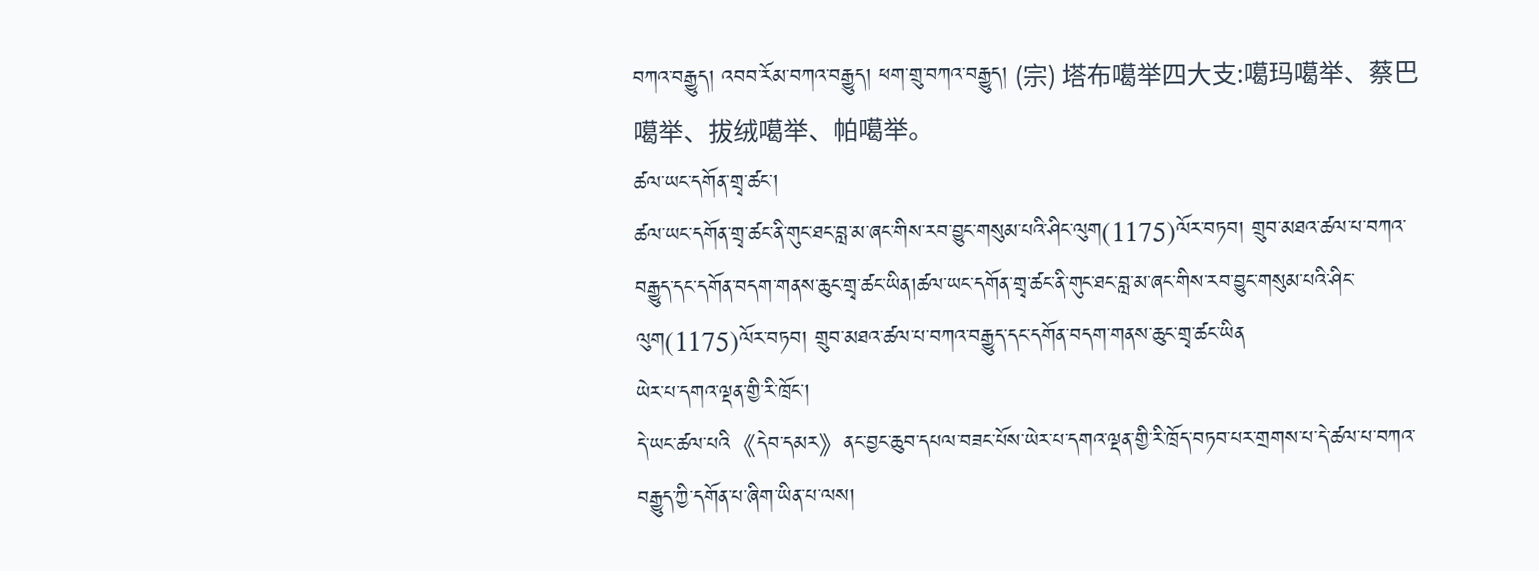བཀའ་བརྒྱུད། འབབ་རོམ་བཀའ་བརྒྱུད། ཕག་གྲུ་བཀའ་བརྒྱུད། (宗) 塔布噶举四大支:噶玛噶举、蔡巴噶举、拔绒噶举、帕噶举。
ཚལ་ཡང་དགོན་གྲྭ་ཚང་།
ཚལ་ཡང་དགོན་གྲྭ་ཚང་ནི་གུང་ཐང་བླ་མ་ཞང་གིས་རབ་བྱུང་གསུམ་པའི་ཤིང་ལུག(1175)ལོར་བཏབ། གྲུབ་མཐའ་ཚལ་པ་བཀའ་བརྒྱུད་དང་དགོན་བདག་གནས་ཆུང་གྲྭ་ཚང་ཡིན།ཚལ་ཡང་དགོན་གྲྭ་ཚང་ནི་གུང་ཐང་བླ་མ་ཞང་གིས་རབ་བྱུང་གསུམ་པའི་ཤིང་ལུག(1175)ལོར་བཏབ། གྲུབ་མཐའ་ཚལ་པ་བཀའ་བརྒྱུད་དང་དགོན་བདག་གནས་ཆུང་གྲྭ་ཚང་ཡིན
ཡེར་པ་དགའ་ལྡན་གྱི་རི་ཁྲོང་།
དེ་ཡང་ཚལ་པའི《དེབ་དམར》ནང་བྱང་ཆུབ་དཔལ་བཟང་པོས་ཡེར་པ་དགའ་ལྡན་གྱི་རི་ཁྲོད་བཏབ་པར་གྲགས་པ་དེ་ཚལ་པ་བཀའ་བརྒྱུད་ཀྱི་དགོན་པ་ཞིག་ཡིན་པ་ལས།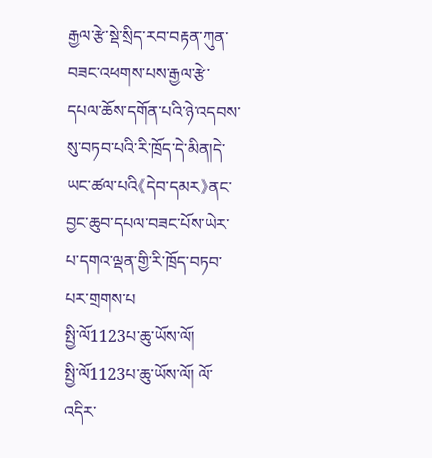རྒྱལ་རྩེ་སྡེ་སྲིད་རབ་བརྟན་ཀུན་བཟང་འཕགས་པས་རྒྱལ་རྩེ་དཔལ་ཆོས་དགོན་པའི་ཉེ་འདབས་སུ་བཏབ་པའི་རི་ཁྲོད་དེ་མིན།དེ་ཡང་ཚལ་པའི《དེབ་དམར》ནང་བྱང་ཆུབ་དཔལ་བཟང་པོས་ཡེར་པ་དགའ་ལྡན་གྱི་རི་ཁྲོད་བཏབ་པར་གྲགས་པ
སྤྱི་ལོ1123པ་ཆུ་ཡོས་ལོ།
སྤྱི་ལོ1123པ་ཆུ་ཡོས་ལོ། ལོ་འདིར་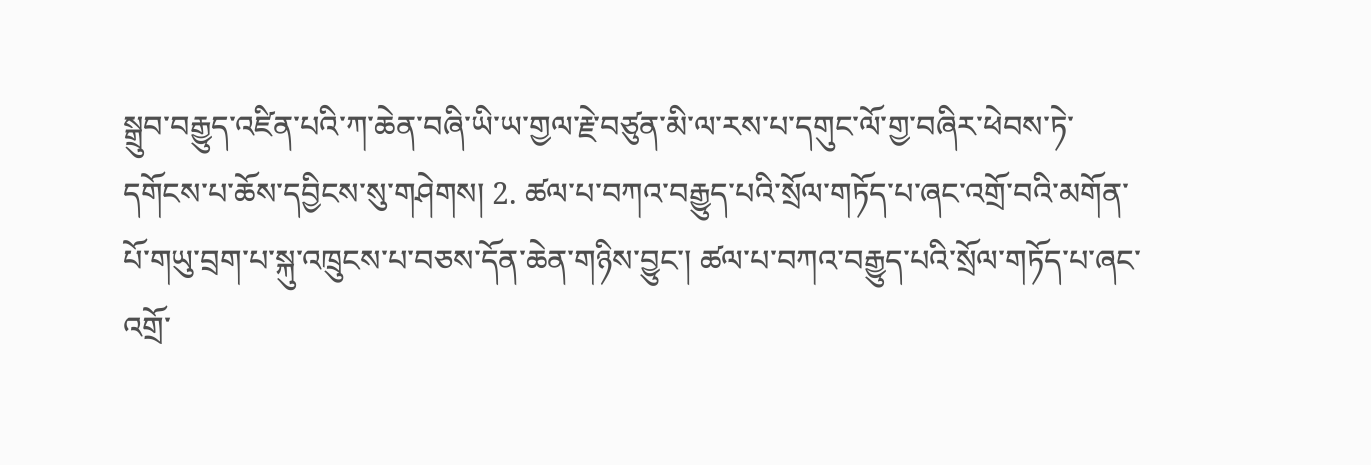སྒྲུབ་བརྒྱུད་འཛིན་པའི་ཀ་ཆེན་བཞི་ཡི་ཡ་གྱལ་རྗེ་བཙུན་མི་ལ་རས་པ་དགུང་ལོ་གྱ་བཞིར་ཕེབས་ཏེ་དགོངས་པ་ཆོས་དབྱིངས་སུ་གཤེགས། 2. ཚལ་པ་བཀའ་བརྒྱུད་པའི་སྲོལ་གཏོད་པ་ཞང་འགྲོ་བའི་མགོན་པོ་གཡུ་བྲག་པ་སྐུ་འཁྲུངས་པ་བཅས་དོན་ཆེན་གཉིས་བྱུང་། ཚལ་པ་བཀའ་བརྒྱུད་པའི་སྲོལ་གཏོད་པ་ཞང་འགྲོ་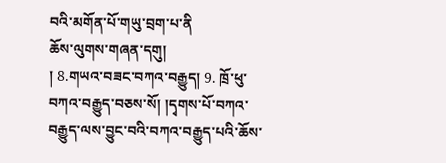བའི་མགོན་པོ་གཡུ་བྲག་པ་ནི
ཆོས་ལུགས་གཞན་དགུ།
། 8.གཡའ་བཟང་བཀའ་བརྒྱུད། 9. ཁྲོ་ཕུ་བཀའ་བརྒྱུད་བཅས་སོ། །དྭགས་པོ་བཀའ་བརྒྱུད་ལས་བྱུང་བའི་བཀའ་བརྒྱུད་པའི་ཆོས་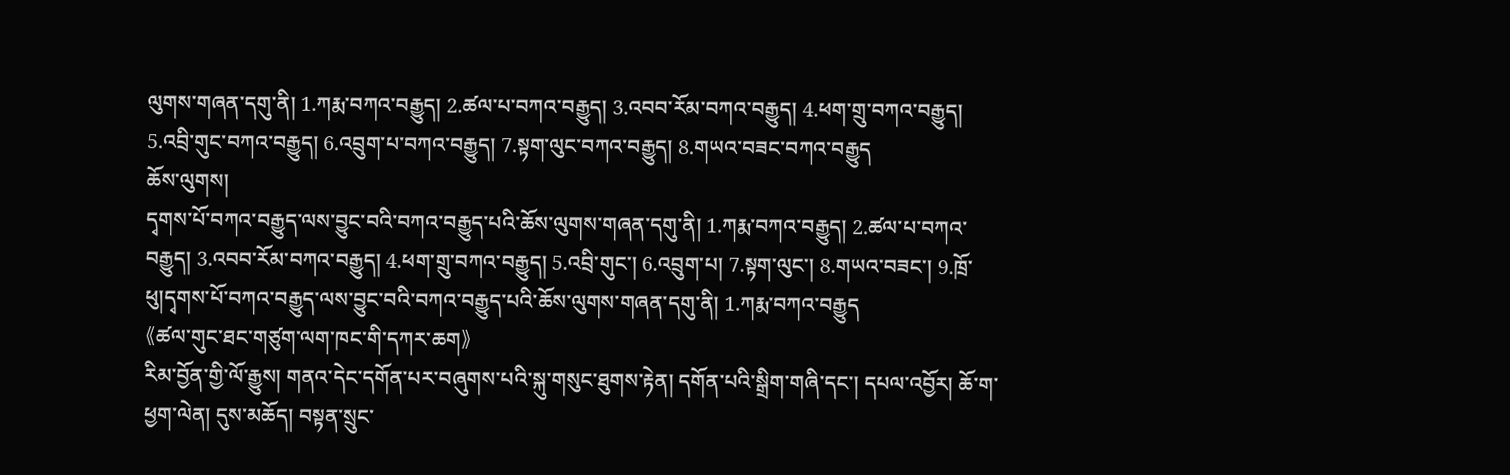ལུགས་གཞན་དགུ་ནི། 1.ཀརྨ་བཀའ་བརྒྱུད། 2.ཚལ་པ་བཀའ་བརྒྱུད། 3.འབབ་རོམ་བཀའ་བརྒྱུད། 4.ཕག་གྲུ་བཀའ་བརྒྱུད། 5.འབྲི་གུང་བཀའ་བརྒྱུད། 6.འབྲུག་པ་བཀའ་བརྒྱུད། 7.སྟག་ལུང་བཀའ་བརྒྱུད། 8.གཡའ་བཟང་བཀའ་བརྒྱུད
ཆོས་ལུགས།
དྭགས་པོ་བཀའ་བརྒྱུད་ལས་བྱུང་བའི་བཀའ་བརྒྱུད་པའི་ཆོས་ལུགས་གཞན་དགུ་ནི། 1.ཀརྨ་བཀའ་བརྒྱུད། 2.ཚལ་པ་བཀའ་བརྒྱུད། 3.འབབ་རོམ་བཀའ་བརྒྱུད། 4.ཕག་གྲུ་བཀའ་བརྒྱུད། 5.འབྲི་གུང་། 6.འབྲུག་པ། 7.སྟག་ལུང་། 8.གཡའ་བཟང་། 9.ཁྲོ་ཕུ།དྭགས་པོ་བཀའ་བརྒྱུད་ལས་བྱུང་བའི་བཀའ་བརྒྱུད་པའི་ཆོས་ལུགས་གཞན་དགུ་ནི། 1.ཀརྨ་བཀའ་བརྒྱུད
《ཚལ་གུང་ཐང་གཙུག་ལག་ཁང་གི་དཀར་ཆག》
རིམ་བྱོན་གྱི་ལོ་རྒྱུས། གནའ་དེང་དགོན་པར་བཞུགས་པའི་སྐུ་གསུང་ཐུགས་རྟེན། དགོན་པའི་སྒྲིག་གཞི་དང་། དཔལ་འབྱོར། ཆོ་ག་ཕྱག་ལེན། དུས་མཆོད། བསྟན་སྲུང་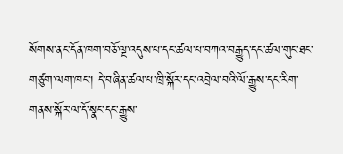སོགས་ནང་དོན་ཁག་བཅོ་ལྔ་འདུས་པ་དང་ཚལ་པ་བཀའ་བརྒྱུད་དང་ཚལ་གུང་ཐང་གཙུག་ལག་ཁང་། དེ་བཞིན་ཚལ་པ་ཁྲི་སྐོར་དང་འབྲེལ་བའི་ལོ་རྒྱུས་དང་རིག་གནས་སྐོར་ལ་དོ་སྣང་དང་རྒྱུས་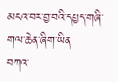མངའ་བར་བྱ་བའི་དཔྱད་གཞི་གལ་ཆེན་ཞིག་ཡིན
བཀའ་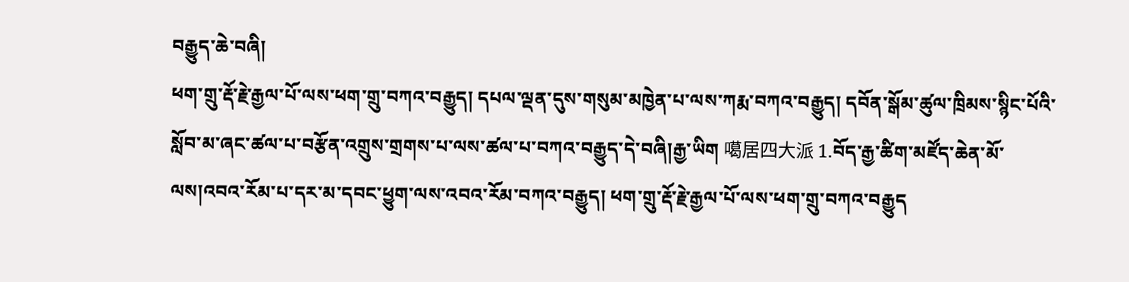བརྒྱུད་ཆེ་བཞི།
ཕག་གྲུ་རྡོ་རྗེ་རྒྱལ་པོ་ལས་ཕག་གྲུ་བཀའ་བརྒྱུད། དཔལ་ལྡན་དུས་གསུམ་མཁྱེན་པ་ལས་ཀརྨ་བཀའ་བརྒྱུད། དབོན་སྒོམ་ཚུལ་ཁྲིམས་སྙིང་པོའི་སློབ་མ་ཞང་ཚལ་པ་བརྩོན་འགྲུས་གྲགས་པ་ལས་ཚལ་པ་བཀའ་བརྒྱུད་དེ་བཞི།རྒྱ་ཡིག 噶居四大派 1.བོད་རྒྱ་ཚིག་མཛོད་ཆེན་མོ་ལས།འབའ་རོམ་པ་དར་མ་དབང་ཕྱུག་ལས་འབའ་རོམ་བཀའ་བརྒྱུད། ཕག་གྲུ་རྡོ་རྗེ་རྒྱལ་པོ་ལས་ཕག་གྲུ་བཀའ་བརྒྱུད